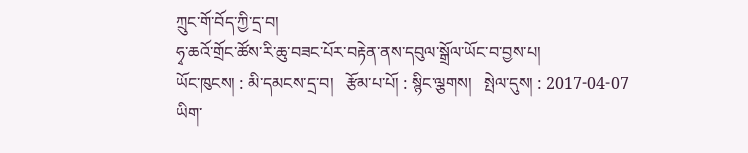ཀྲུང་གོ་བོད་ཀྱི་དྲ་བ།
ཧྭ་ཆའོ་གྲོང་ཚོས་རི་ཆུ་བཟང་པོར་བརྟེན་ནས་དབུལ་སྒྲོལ་ཡོང་བ་བྱས་པ།
ཡོང་ཁུངས། : མི་དམངས་དྲ་བ།   རྩོམ་པ་པོ། : སྙིང་ལྕགས།   སྤེལ་དུས། : 2017-04-07
ཡིག་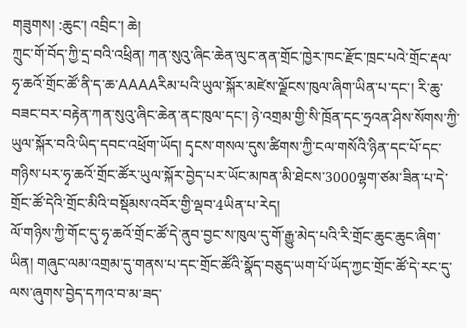གཟུགས། :ཆུང་། འབྲིང་། ཆེ།
ཀྲུང་གོ་བོད་ཀྱི་དྲ་བའི་འཕྲིན། ཀན་སུའུ་ཞིང་ཆེན་ལུང་ནན་གྲོང་ཁྱེར་ཁང་རྫོང་ཁྲང་པའེ་གྲོང་རྡལ་ཧྭ་ཆའོ་གྲོང་ཚོ་ནི་ད་ཆ་AAAAརིམ་པའི་ཡུལ་སྐོར་མཛེས་ལྗོངས་ཁུལ་ཞིག་ཡིན་པ་དང་། རི་ཆུ་བཟང་བར་བརྟེན་ཀན་སུའུ་ཞིང་ཆེན་ནང་ཁུལ་དང་། ཉེ་འགྲམ་གྱི་སི་ཁྲོན་དང་ཧྲའན་ཤིས་སོགས་ཀྱི་ཡུལ་སྐོར་བའི་ཡིད་དབང་འཕྲོག་ཡོད། དྭངས་གསལ་དུས་ཚིགས་ཀྱི་ངལ་གསོའི་ཉིན་དང་པོ་དང་གཉིས་པར་ཧྭ་ཆའོ་གྲོང་ཚོར་ཡུལ་སྐོར་བྱེད་པར་ཡོང་མཁན་མི་ཐེངས་3000ལྷག་ཙམ་ཟིན་པ་དེ་གྲོང་ཚོ་དེའི་གྲོང་མིའི་བསྡོམས་འབོར་གྱི་ལྡབ་4ཡིན་པ་རེད།
ལོ་གཉིས་ཀྱི་གོང་དུ་ཧྭ་ཆའོ་གྲོང་ཚོ་དེ་ནུབ་བྱང་ས་ཁུལ་དུ་གོ་རྒྱུ་མེད་པའི་རི་གྲོང་ཆུང་ཆུང་ཞིག་ཡིན། གཞུང་ལམ་འགྲམ་དུ་གནས་པ་དང་གྲོང་ཚོའི་སྣོད་བཅུད་ཡག་པོ་ཡོད་ཀྱང་གྲོང་ཚོ་དེ་རང་དུ་ལས་ཞུགས་བྱེད་དཀའ་བ་མ་ཟད་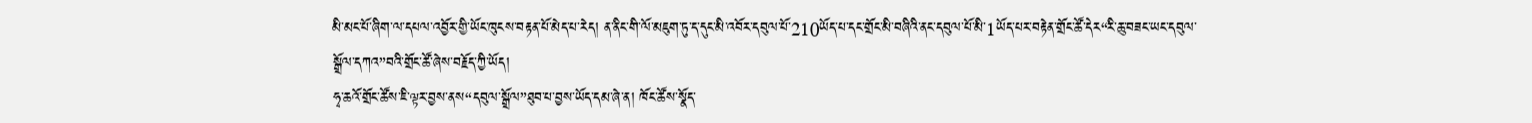མི་མང་པོ་ཞིག་ལ་དཔལ་འབྱོར་གྱི་ཡོང་ཁུངས་བརྟན་པོ་མེད་པ་རེད། ན་ནིང་གི་ལོ་མཇུག་ཏུ་ད་དུང་མི་འབོར་དབུལ་པོ་210ཡོད་པ་དང་གྲོང་མི་བཞིའི་ནང་དབུལ་པོ་མི་1ཡོད་པར་བརྟེན་གྲོང་ཚོ་དེར“རི་ཆུ་བཟང་ཡང་དབུལ་སྒྲོལ་དཀའ”བའི་གྲོང་ཚོ་ཞེས་བརྗོད་ཀྱི་ཡོད།
ཧྭ་ཆའོ་གྲོང་ཚོས་ཇི་ལྟར་བྱས་ནས“དབུལ་སྒྲོལ”ཐུབ་པ་བྱས་ཡོད་དམ་ཞེ་ན། ཁོང་ཚོས་སྣོད་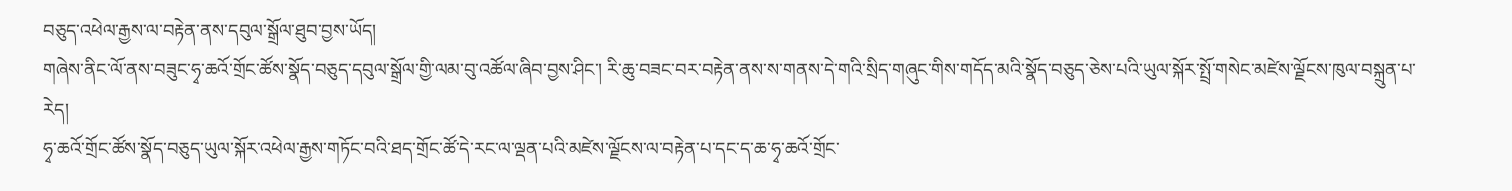བཅུད་འཕེལ་རྒྱས་ལ་བརྟེན་ནས་དབུལ་སྒྲོལ་ཐུབ་བྱས་ཡོད།
གཞེས་ནིང་ལོ་ནས་བཟུང་ཧྭ་ཆའོ་གྲོང་ཚོས་སྣོད་བཅུད་དབུལ་སྒྲོལ་གྱི་ལམ་བུ་འཚོལ་ཞིབ་བྱས་ཤིང་། རི་ཆུ་བཟང་བར་བརྟེན་ནས་ས་གནས་དེ་གའི་སྲིད་གཞུང་གིས་གདོད་མའི་སྣོད་བཅུད་ཅེས་པའི་ཡུལ་སྐོར་སྤྲོ་གསེང་མཛེས་ལྗོངས་ཁུལ་བསྐྲུན་པ་རེད།
ཧྭ་ཆའོ་གྲོང་ཚོས་སྣོད་བཅུད་ཡུལ་སྐོར་འཕེལ་རྒྱས་གཏོང་བའི་ཐད་གྲོང་ཚོ་དེ་རང་ལ་ལྡན་པའི་མཛེས་ལྗོངས་ལ་བརྟེན་པ་དང་ད་ཆ་ཧྭ་ཆའོ་གྲོང་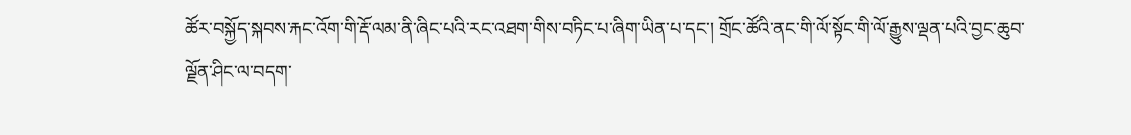ཚོར་བསྐྱོད་སྐབས་རྐང་འོག་གི་རྡོ་ལམ་ནི་ཞིང་པའི་རང་འཐག་གིས་བཏིང་པ་ཞིག་ཡིན་པ་དང་། གྲོང་ཚོའི་ནང་གི་ལོ་སྟོང་གི་ལོ་རྒྱུས་ལྡན་པའི་བྱང་ཆུབ་ལྗོན་ཤིང་ལ་བདག་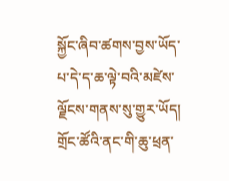སྐྱོང་ཞིབ་ཚགས་བྱས་ཡོད་པ་དེ་ད་ཆ་ལྟེ་བའི་མཛེས་ལྗོངས་གནས་སུ་གྱུར་ཡོད། གྲོང་ཚོའི་ནང་གི་ཆུ་ཕྲན་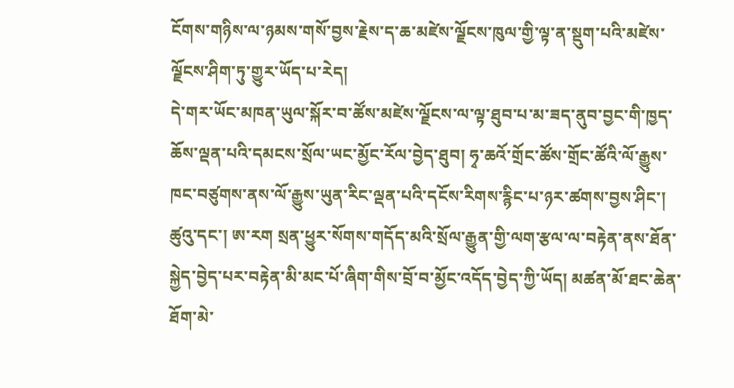ངོགས་གཉིས་ལ་ཉམས་གསོ་བྱས་རྗེས་ད་ཆ་མཛེས་ལྗོངས་ཁུལ་གྱི་ལྟ་ན་སྡུག་པའི་མཛེས་ལྗོངས་ཤིག་ཏུ་གྱུར་ཡོད་པ་རེད།
དེ་གར་ཡོང་མཁན་ཡུལ་སྐོར་བ་ཚོས་མཛེས་ལྗོངས་ལ་ལྟ་ཐུབ་པ་མ་ཟད་ནུབ་བྱང་གི་ཁྱད་ཆོས་ལྡན་པའི་དམངས་སྲོལ་ཡང་མྱོང་རོལ་བྱེད་ཐུབ། ཧྭ་ཆའོ་གྲོང་ཚོས་གྲོང་ཚོའི་ལོ་རྒྱུས་ཁང་བཙུགས་ནས་ལོ་རྒྱུས་ཡུན་རིང་ལྡན་པའི་དངོས་རིགས་རྙིང་པ་ཉར་ཚགས་བྱས་ཤིང་། ཚུའུ་དང་། ཨ་རག སྲན་ཕྱུར་སོགས་གདོད་མའི་སྲོལ་རྒྱུན་གྱི་ལག་རྩལ་ལ་བརྟེན་ནས་ཐོན་སྐྱེད་བྱེད་པར་བརྟེན་མི་མང་པོ་ཞིག་གིས་བྲོ་བ་མྱོང་འདོད་བྱེད་ཀྱི་ཡོད། མཚན་མོ་ཐང་ཆེན་ཐོག་མེ་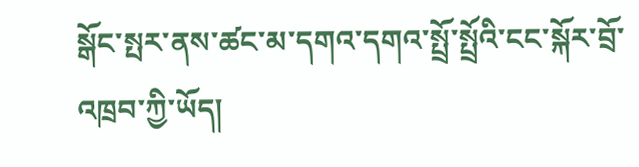སྒོང་སྤར་ནས་ཚང་མ་དགའ་དགའ་སྤྲོ་སྤྲོའི་ངང་སྐོར་བྲོ་འཁྲབ་ཀྱི་ཡོད།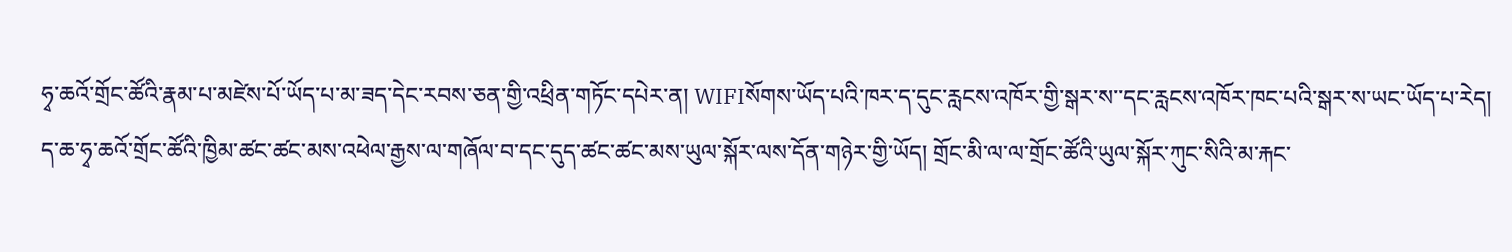ཧྭ་ཆའོ་གྲོང་ཚོའི་རྣམ་པ་མཛེས་པོ་ཡོད་པ་མ་ཟད་དེང་རབས་ཅན་གྱི་འཕྲིན་གཏོང་དཔེར་ན། WIFIསོགས་ཡོད་པའི་ཁར་ད་དུང་རླངས་འཁོར་གྱི་སྒར་ས་་དང་རླངས་འཁོར་ཁང་པའི་སྒར་ས་ཡང་ཡོད་པ་རེད།
ད་ཆ་ཧྭ་ཆའོ་གྲོང་ཚོའི་ཁྱིམ་ཚང་ཚང་མས་འཕེལ་རྒྱས་ལ་གཞོལ་བ་དང་དུད་ཚང་ཚང་མས་ཡུལ་སྐོར་ལས་དོན་གཉེར་གྱི་ཡོད། གྲོང་མི་ལ་ལ་གྲོང་ཚོའི་ཡུལ་སྐོར་ཀུང་སིའི་མ་རྐང་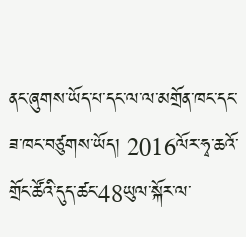ནང་ཞུགས་ཡོད་པ་དང་ལ་ལ་མགྲོན་ཁང་དང་ཟ་ཁང་བཙུགས་ཡོད། 2016ལོར་ཧྭ་ཆའོ་གྲོང་ཚོའི་དུད་ཚང་48ཡུལ་སྐོར་ལ་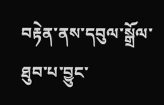བརྟེན་ནས་དབུལ་སྒྲོལ་ཐུབ་པ་བྱུང་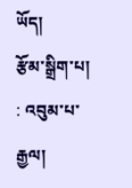ཡོད།
རྩོམ་སྒྲིག་པ། : འབུམ་པ་རྒྱལ།